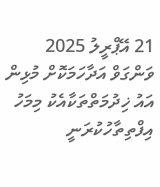21 އޭޕްރީލު 2025
ވަންގަވް އަދާހަމަކޮށް މުޅިން އައު ޚިދުމަތްތަކާއެކު މިމަހު އިފްތިތާހުކުރަނީ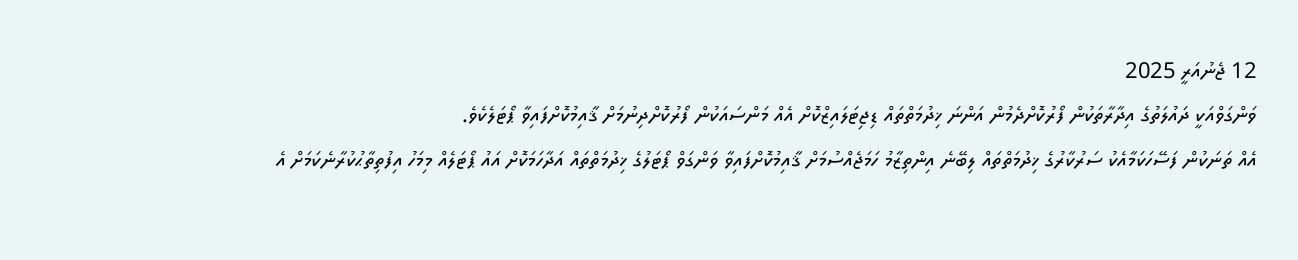12 ޖެނުއަރީ 2025
ވަންގަވްއަކީ ދައުލަތުގެ އިދާރާތަކުން ފޯރުކޮށްދެމުން އަންނަ ޚިދުމަތްތައް ޑިޖިޓަލައިޒްކޮށް އެއް މަންސައަކުން ފޯރުކޮށްދިނުމަށް ޤާއިމުކޮށްފައިވާ ޕޯޓަލެކެވެ.
އެއް ތަނަކުން ފަސޭހަކަމާއެކު ސަރުކާރުގެ ޚިދުމަތްތައް ލިބޭނެ އިންތިޒާމު ހަމަޖެއްސުމަށް ޤާއިމުކޮށްފައިވާ ވަންގަވް ޕޯޓަލުގެ ޚިދުމަތްތައް އަދާހަމަކޮށް އައު ޕޯޓަލެއް މިމަހު އިފުތިތާޙުކުރާނެކަމަށް އެ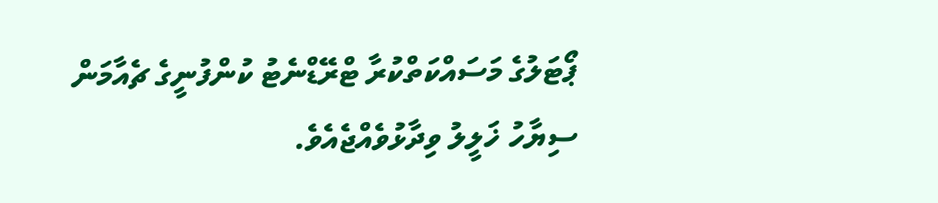ޕޯޓަލުގެ މަސައްކަތްކުރާ ޓްރޭޑްނެޓު ކުންފުނީގެ ޗެއާމަން ސިޔާހު ޚަލީލު ވިދާޅުވެއްޖެއެވެ.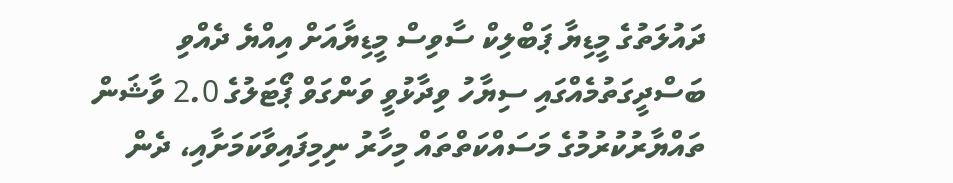ދައުލަތުގެ މީޑިޔާ ޕަބްލިކް ސާވިސް މީޑިޔާއަށް އިއްޔެ ދެއްވި ބަސްދީގަތުމެއްގައި ސިޔާހު ވިދާޅުވީ ވަންގަވް ޕޯޓަލުގެ 2.0 ވާޝަން ތައްޔާރުކުރުމުގެ މަސައްކަތްތައް މިހާރު ނިމިފައިވާކަމަށާއި، ދެން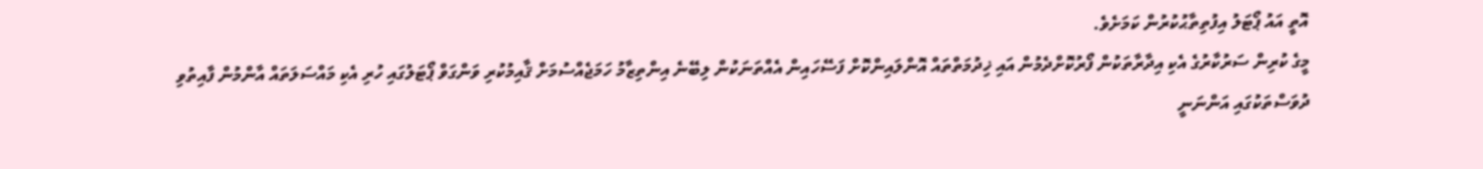އޮތީ އައު ޕޯޓަލު އިފުތިތާޙުކުރުން ކަމަށެވެ.
މީގެ ކުރިން ސަރުކާރުގެ އެކި އިދާރާތަކުން ފޯރުކޮށްދެމުން އައި ޚިދުމަތްތައް އޮންލައިންކޮށް ފަސޭހައިން އެއްތަނަކުން ލިބޭނެ އިންތިޒާމު ހަމަޖެއްސުމަށް ޤާއިމުކުރި ވަންގަވް ޕޯޓަލުގައި ހުރި އެކި މައްސަލަތައް އާންމުން ފާއިތުވި ދުވަސްތަކުގައި އަންނަނީ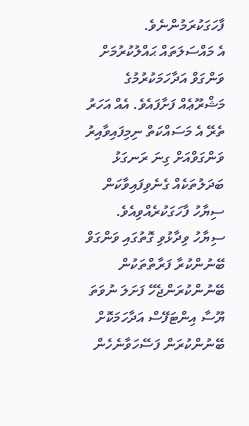ފާހަގަކުރަމުންނެވެ.
އެ މައްސަލަތައް ޙައްލުކުރުމަށް ވަންގަވް އަދާހަމަކުރުމުގެ މަޝްރޫޢެއް ފަށާފައެވެ. އެއް އަހަރު ތެރޭ އެ މަސައްކަތް ނިމިފައިވާއިރު ވަންގަވްއަށް ގިނަ ރަނގަޅު ބަދަލުތަކެއް ގެނެވިފައިވާކަން ސިޔާހު ފާހަގަކުރެއްވިއެވެ.
ސިޔާހު ވިދާޅުވި ގޮތުގައި ވަންގަވް ބޭނުންކުރާ ފަރާތްތަކުން ބޭނުންކުރަންޖެހޭ ފަށަލަ ނުވަތަ ޔޫސާ އިންޓަފޭސް އަދާހަމަކޮށް ބޭނުންކުރަން ފަސޭހަވާނެހެން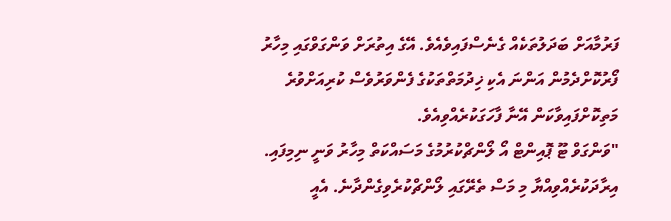ފަރުމާއަށް ބަދަލުތަކެއް ގެނެސްފައިވެއެވެ. އޭގެ އިތުރަށް ވަންގަވްގައި މިހާރު ފޯރުކޮށްދެމުން އަންނަ އެކި ޚިދުމަތްތަކުގެ ފެންވަރުވެސް ކުރިއަށްވުރެ މަތިކޮށްފައިވާކަން އޭނާ ފާހަގަކުރެއްވިއެވެ.
"ވަންގަވް ޓޫ ޕޮއިންޓް އޯ ލޯންޗްކުރުމުގެ މަސައްކަތް މިހާރު ވަނީ ނިމިފައި. އިރާދަކުރެއްވިއްޔާ މި މަސް ތެރޭގައި ލޯންޗްކުރެވިގެންދާނެ. އެއީ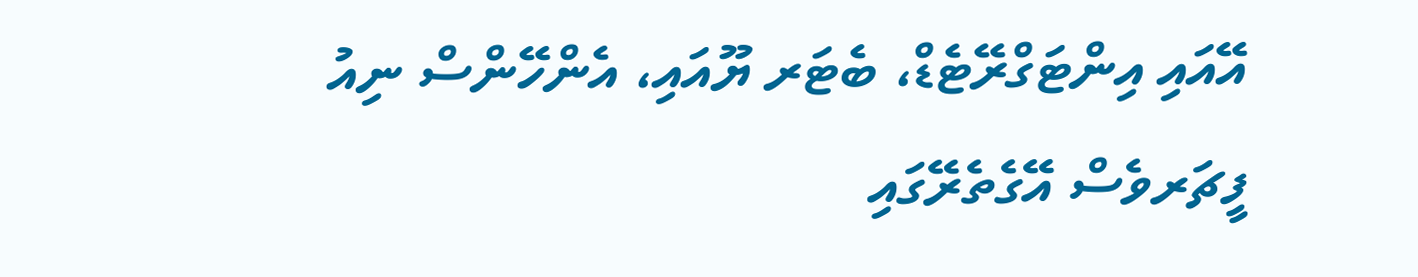އޭއައި އިންޓަގްރޭޓެޑް، ބެޓަރ ޔޫއައި، އެންހޭންސް ނިއު ފީޗަރވެސް އޭގެތެރޭގައި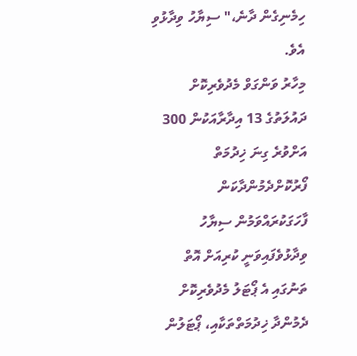ހިމެނިގެން ދާނެ،" ސިޔާހު ވިދާޅުވި އެވެ.
މިހާރު ވަންގަވް މެދުވެރިކޮށް ދައުލަތުގެ 13 އިދާރާއަކުން 300 އަށްވުރެ ގިނަ ޚިދުމަތް ފޯރުކޮށްދެމުންދާކަން ފާހަގަކުރައްވަމުން ސިޔާހު ވިދާޅުވެފައިވަނީ ކުރިއަށް އޮތް ތަނުގައި އެ ޕޯޓަލު މެދުވެރިކޮށް ދެމުންދާ ޚިދުމަތްތަކާއި، ޕޯޓަލުން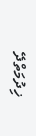ޚިދުމަތްދޭ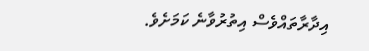އިދާރާތައްވެސް އިތުރުވާނެ ކަމަށެވެ.